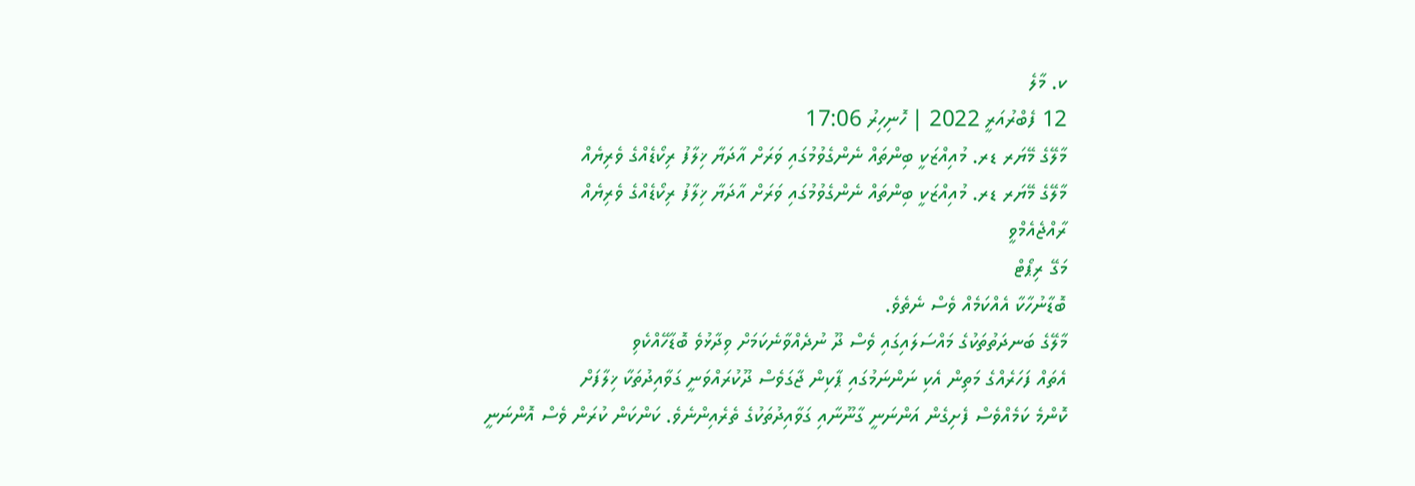ކ. މާލެ
12 ފެބްރުއަރީ 2022 | ހޮނިހިރު 17:06
މާލޭގެ މޭޔަރ ޑރ. މުއިއްޒަކީ ބިންތައް ނެންގެވުމުގައި ވަރަށް އާދަޔާ ޚިލާފު ރިކޯޑެއްގެ ވެރިޔެއް
މާލޭގެ މޭޔަރ ޑރ. މުއިއްޒަކީ ބިންތައް ނެންގެވުމުގައި ވަރަށް އާދަޔާ ޚިލާފު ރިކޯޑެއްގެ ވެރިޔެއް
ރާއްޖެއެމްވީ
މަގޭ ރިޕޯޓް
ބޮޑާނުހާކާ އެއްކަމެއް ވެސް ނެތެވެ.
މާލޭގެ ބަނދަތުތަކުގެ މައްސަލައިގައި ވެސް ދޫ ނުދެއްވާނެކަމަށް ވިދާޅުވެ ބޮޑާހޭއްކެވި
އެތައް ފަހަރެއްގެ މަތިން އެކި ނަންނަމުގައި ޕާކިން ޖާގަވެސް ދޫކުރައްވަނީ ގަވާއިދުތަކާ ޚިލާފަށް
ކޮންމެ ކަމެއްވެސް ފެށިގެން އަންނަނީ ގާނޫނާއި ގަވާއިދުތަކުގެ ތެރެއިންނެވެ. ކަންކަން ކުރަން ވެސް އޮންނަނީ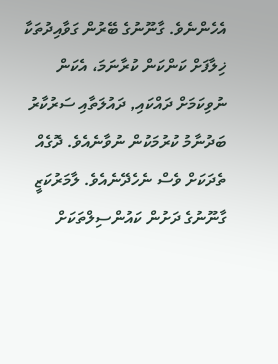އެހެންނެވެ. ގާނޫނުގެ ބޭރުން ގަވާއިދުތަކާ ޚިލާފަށް ކަންކަން ކުރާނަމަ، އެކަން ނުވިކަމަށް ދައްކައި, ދައުލަތާއި ސަރުކާރު ބަދުނާމު ކުރުމަކުން ނުވާނެއެވެ. ދޮގެއް ތެދަކަށް ވެސް ނެހެދޭނެއެވެ. ލާމަރުކަޒީ ގާނޫނުގެ ދަށުން ކައުންސިލްތަކަށް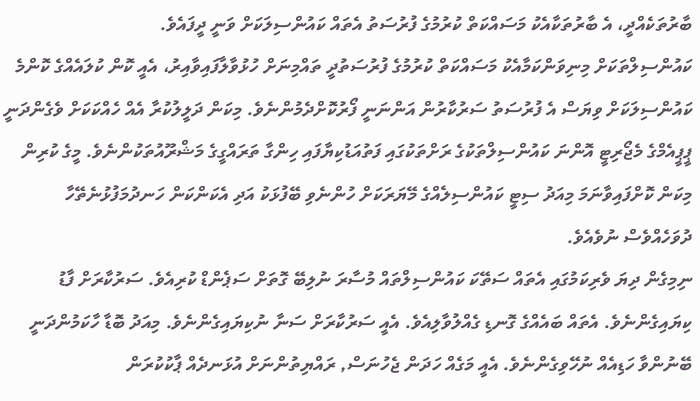ބާރުތަކެއްދީ، އެ ބާރުތަކާއެކު މަސައްކަތް ކުރުމުގެ ފުރުސަތު އެތައް ކައުންސިލަކަށް ވަނީ ދީފައެވެ.
ކައުންސިލްތަކަށް މިނިވަންކަމާއެކު މަސައްކަތް ކުރުމުގެ ފުރުސަތުދީ ތައްމިނަށް ހުޅުވާލާފައިވާއިރު، އެއީ ކޮން ކުލައެއްގެ ކޮންމެ ކައުންސިލަކަށް ވިޔަސް އެ ފުރުސަތު ސަރުކާރުން އަންނަނީ ފޯރުކޮށްދެމުންނެވެ. މިކަން ދަލީލުކުރާ އެއް ހެއްކަކަށް ވެގެންދަނީ ޕީޕީއެމްގެ މެޖޯރިޓީ އޮންނަ ކައުންސިލްތަކުގެ ރަށްތަކުގައި ފަތުއަޑުކިޔާފައި ހިންގާ ތަރައްގީގެ މަޝްރޫއުތަކުންނެވެ. މީގެ ކުރިން މިކަން ކޮށްފައިވާނަމަ މިއަދު ސިޓީ ކައުންސިލެއްގެ މޭޔަރަކަށް ހުންނެވި ބޭފުޅަކު އަދި އެކަންކަން ހަނދުމަފުޅުނެތޭހާ ދުވަހެއްވެސް ނުވެއެވެ.
ނިމިގެން ދިޔަ ވެރިކަމުގައި އެތައް ސަތޭކަ ކައުންސިލްތައް މުސާރަ ނުލިބޭ ގޮތަށް ސަޕެންޑް ކުރިއެވެ. ސަރުކާރަށް ފާޑު ކިޔައިގެންނެވެ. އެތައް ބައެއްގެ ގޮނޑި ގެއްލުވާލިއެވެ. އެއީ ސަރުކާރަށް ސަނާ ނުކިޔައިގެންނެވެ. މިއަދު ބޮޑާ ހާކަމުންދަނީ ބޭނުންވާ ހަޑިއެއް ނުހޭވިގެންނެވެ. އެއީ މަގެއް ހަދަން ޖެހުނަސް, ރައްޔިތުންނަށް އުޅަނދެއް ޕާކުކުރަން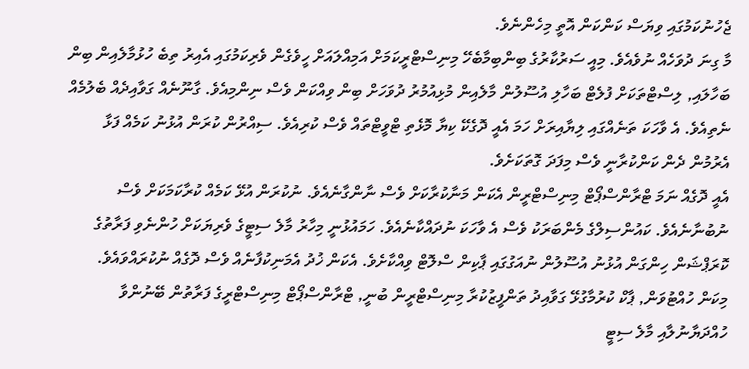ޖެހުނުކަމުގައި ވިޔަސް ކަންކަން އޮތީ މިހެންނެވެ.
މާ ގިނަ ދުވަހެއް ނުވެއެވެ. މިއީ ސަރުކާރުގެ ބިންބިމާބެހޭ މިނިސްޓްރީކަމަށް އަމިއްލައަށް ހީވެގެން ވެރިކަމުގައި އެއިރު ތިބެ ހުޅުމާލެއިން ބިން ބަހާލައި, ލިސްޓްތަކަށް ފުލެޓް ބަހާލި އުސޫލުން މާލެއިން މުޅިއުމުރު ދުވަހަށް ބިން ވިއްކަން ވެސް ނިންމިއެވެ. ގާނޫނެއް ގަވާއިދެއް ބެލުމެއް ނެތިއެވެ. އެ ވާހަކަ ތަނެއްގައި ލިޔާއިރަށް ހަމަ އެއީ ދޮގެކޭ ކިޔާ މޮޅެތި ޓްވީޓްތައް ވެސް ކުރިއެވެ. ސިއްރުން ކުރަން އުޅުނު ކަމެއް ފަޅާ އެރުމުން ދެން ކަންކުރާނީ ވެސް މިފަދަ ގޮތަކަށެވެ.
އެއީ ދޮގެއް ނަމަ ޓްރާންސްޕޯޓް މިނިސްޓްރީން އެކަން މަނާކުރާކަށް ވެސް ނާންގާނެއެވެ. ނުކުރަން އުޅޭ ކަމެއް ކުރާކަމަކަށް ވެސް ނުބުނާނެއެވެ. ކައުންސިލްގެ މެންބަރަކު ވެސް އެ ވާހަކަ ނުދައްކާނެއެވެ. ހަމައުޅުނީ މިހާރު މާލެ ސިޓީގެ ވެރިޔަކަށް ހުންނެވި ފަރާތުގެ ކޮރަޕްޝަން ހިންގަން އުޅުނު އުސޫލުން ނުއަގުގައި ޕާކިން ސްލޮޓް ވިއްކާށެވެ. އެކަން ޚުދު އެމަނިކުފާނެއް ވެސް ދޮގެއް ނުކުރައްވައެވެ.
މިކަން ހުއްޓުވަން, ޕާކް ކުރުމާގުޅޭ ގަވާއިދު ތަންފީޒުކުރާ މިނިސްޓްރީން ބުނީ, ޓްރާންސްޕޯޓް މިނިސްޓްރީގެ ފަރާތުން ބޭނުންވާ ހުއްދަޔާނުލާއި މާލެ ސިޓީ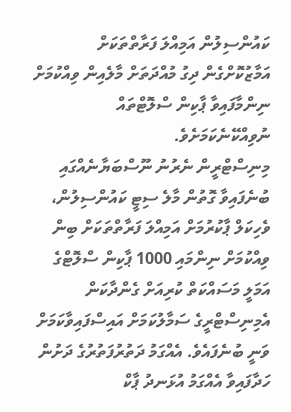ކައުންސިލުން އަމިއްލަ ފަރާތްތަކަށް އަމާޒުކޮށްގެން ދިގު މުއްދަތަށް މާލެއިން ވިއްކުމަށް ނިންމާފައިވާ ޕާކިން ސްލޮޓްތައް ނުވިއްކޭނެކަމަށެވެ.
މިނިސްޓްރީން ނެރުނު ނޫސްބަޔާނެއްގައި ބުނެފައިވާ ގޮތުން މާލެ ސިޓީ ކައުންސިލުން، ވެހިކަލް ޕާކުރުމަށް އަމިއްލަ ފަރާތްތަކަށް ބިން ވިއްކުމަށް ނިންމައި 1000 ޕާކިން ސްލޮޓްގެ އަމަލީ މަސައްކަތް ކުރިއަށް ގެންދާކަން އެމިނިސްޓްރީގެ ސަމާލުކަމަށް އައިސްފައިވާކަމަށް ވަނީ ބުނެފައެވެ. އެއްގަމު ދަތުރުފަތުރުގެ ދަށުން ހަދާފައިވާ އެއްގަމު އުޅަނދު ޕާކް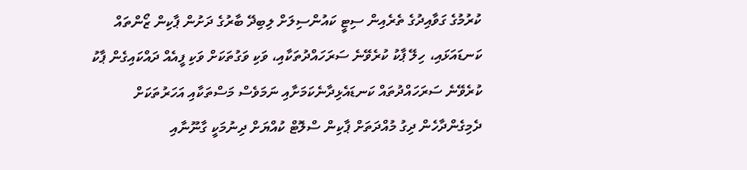ކުރުމުގެ ގަވާއިދުގެ ތެރެއިން ސިޓީ ކައުންސިލަށް ލިބިދޭ ބާރުގެ ދަށުން ޕާކިން ޒޯންތައް ކަނޑައަޅައި، ހިލޭ ޕާކު ކުރެވޭނެ ސަރަހައްދުތަކާއި، ވަކި ވަގުތަކަށް ވަކި ފީއެއް ދައްކައިގެން ޕާކު ކުރެވޭނެ ސަރަހައްދުތައް ކަނޑައެޅިދާނެކަމަށާއި ނަމަވެސް މަސްތަކާއި އަހަރުތަކަށް ދެމިގެންދާހެން ދިގު މުއްދަތަށް ޕާކިން ސްލޮޓް ކުއްޔަށް ދިނުމަކީ ގާނޫނާއި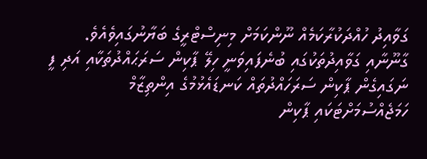ގަވާއިދު ހުއްދަކުރާކަމެއް ނޫންކަމަށް މިނިސްޓްރީގެ ބަޔާނުގައިވެއެވެ.
ގާނޫނާއި ގަވާއިދުތަކުގައި ބުނެފައިވަނީ ހިލޭ ޕާކިން ސަރަޙައްދުތަކާއި އަދި ފީ ނަގައިގެން ޕާކިން ސަރަހައްދުތައް ކަނޑައެޅުމުގެ އިންތިޒާމް ހަމަޖެއްސުމަށްޓަކައި ޕާކިން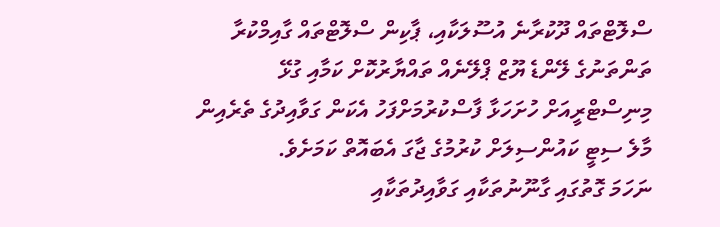ސްލޮޓްތައް ދޫކުރާނެ އުސޫލަކާއި، ޕާކިން ސްލޮޓްތައް ގާއިމްކުރާ ތަންތަނުގެ ލޭންޑެ ޔޫޒް ޕްލޭނެއް ތައްޔާރުކޮށް ކަމާއި ގުޅޭ މިނިސްޓްރީއަށް ހުށަހަޅާ ފާސްކުރުމަށްފަހު އެކަން ގަވާއިދުގެ ތެރެއިން މާލެ ސިޓީ ކައުންސިލަށް ކުރުމުގެ ޖާގަ އެބައޮތް ކަމަށެވެ.
ނަހަމަ ގޮތުގައި ގާނޫނުތަކާއި ގަވާއިދުތަކާއި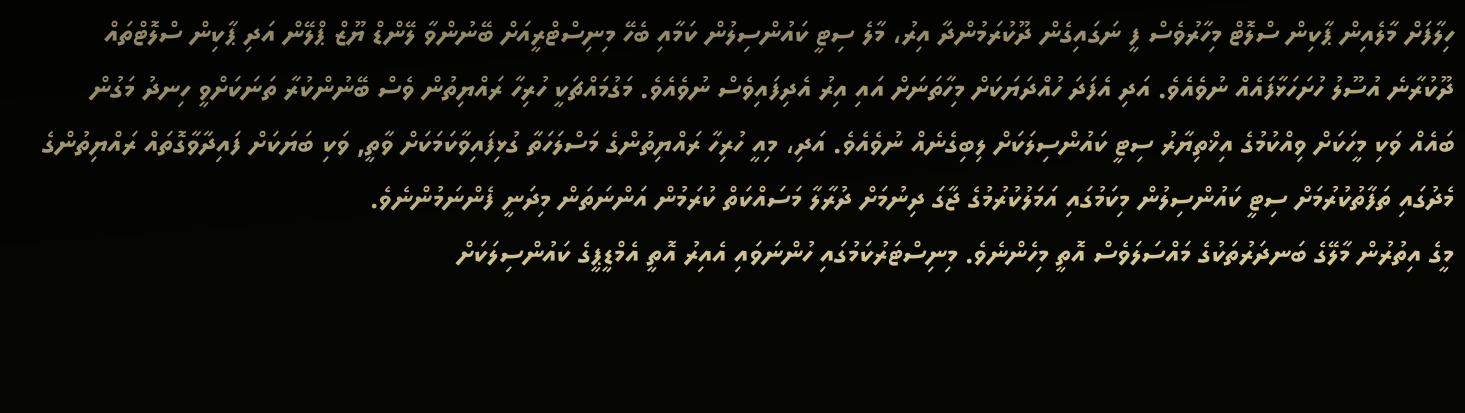ހިލާފަށް މާލެއިން ޕާކިން ސްލޮޓް މިހާރުވެސް ފީ ނަގައިގެން ދޫކުރަމުންދާ އިރު، މާލެ ސިޓީ ކައުންސިލުން ކަމާއި ބެހޭ މިނިސްޓްރީއަށް ބޭނުންވާ ލޭންޑް ޔޫޒް ޕްލޭން އަދި ޕާކިން ސްލޮޓްތައް ދޫކުރާނެ އުސޫލު ހުށަހަޅާފައެއް ނުވެއެވެ. އަދި އެފަދަ ހުއްދަޔަކަށް މިހާތަނަށް އައި އިރު އެދިފައިވެސް ނުވެއެވެ. މަގުމައްޗަކީ ހުރިހާ ރައްޔިތުން ވެސް ބޭނުންކުރާ ތަނަކަށްވީ ހިނދު މަގުން ބައެއް ވަކި މީހަކަށް ވިއްކުމުގެ އިޚްތިޔާރު ސިޓީ ކައުންސިލަކަށް ލިބިގެނެއް ނުވެއެވެ. އަދި، މިއީ ހުރިހާ ރައްޔިތުންގެ މަސްލަހަތާ ގުޅިފައިވާކަމަކަށް ވާތީ, ވަކި ބަޔަކަށް ފައިދާވާގޮތައް ރައްޔިތުންގެ މެދުގައި ތަފާތުކުރުމަށް ސިޓީ ކައުންސިލުން މިކަމުގައި އަމަލުކުރުމުގެ ޖާގަ ދިނުމަށް ދުރާލާ މަސައްކަތް ކުރަމުން އަންނަތަން މިދަނީ ފެންނަމުންނެވެ.
މީގެ އިތުރުން މާލޭގެ ބަނދަރުތަކުގެ މައްސަލަވެސް އޮތީ މިހެންނެވެ. މިނިސްޓަރުކަމުގައި ހުންނަވައި އެއިރު އޮތީ އެމްޑީޕީގެ ކައުންސިލަކަށް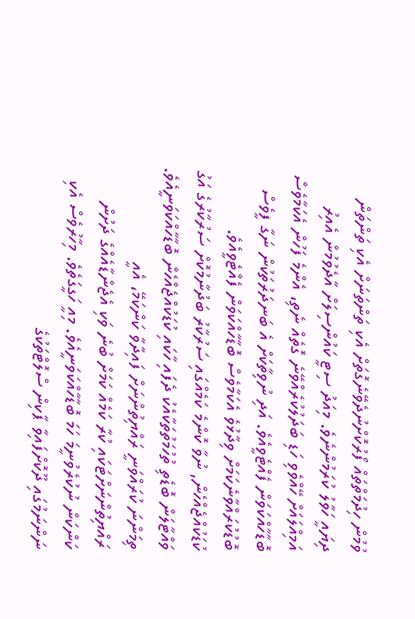ވުމުން ހިދުމަތްތައް ފޯރުކޮށްނުދެވޭނެގޮތަށް އެކި ތަންތަނަށް އެކި ތަންތަން ދިޔައީ ހަވާލު ކުރަމުންނެވެ. މިއަދު ސިޓީ ކައުންސިލަށް އާދެވުމުން އެއިރު އަމިއްލައަށް ހޭއްވެވި ހަޑި ބަދަލުކުރެއްވޭނެ ގޮތެއް ނެތި، އެންމެ ފަހުން އެކަމާވެސް ބޮޑާހާއްކަވަން ފެއްޓެވީއެވެ. އަދި ނުވިތާކަށް އެ ބަނދަރުތަކުން ނަގާ ފީވެސް ބޮޑުކުރައްވާނެކަމަށް ވިދާޅުވެ އެކަމާވެސް ބޮޑާހާއްކަވަން ފެއްޓެވީއެވެ.
ކުޑަކުއްޖެއްހެން, ނުވާ ކޮންމެ ކަމެއްގައި ސަރުކާރު ބަދުނާމުކޮށް ސަރުކާރުގެ އަގު ވައްޓާލަން ބޮޑެތި ތުހުމަތުތަކާއެކު ދެފައި ހާކައި ކުޑަކުއްޖެއްހެން ބޮޑާހާއްކަވަނީއެވެ. ތިމަންނަ ކުރައްވަނީ ރައްޔިތުންނަށް ފައިދާވާ ކަންކަމޭ، އެއީ ރައްޔިތުންނަށްޓަކައި ކުރާ ކަމެއް ކަމަށް ބުނެ ވަކި އެޖެންޑާއެއްގެ ދަށުން ކަންކަން ނުކުރެވުނީމަ ހަމަ ބޮޑާހާއްކަވަނީއެވެ. މިއީ ހަގީގަތެވެ. މިހާރުވެސް އެކި ނަންނަމުގައި ދޫކޮށްފައިވާ ޕާކިން ސްލޮޓްތަކުގެ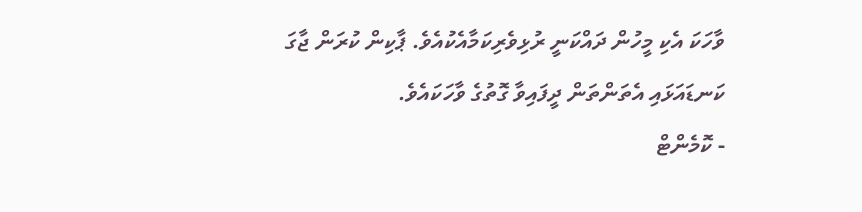ވާހަކަ އެކި މީހުން ދައްކަނީ ރުޅިވެރިކަމާއެކުއެވެ. ޕާކިން ކުރަން ޖާގަ ކަނޑައަޅައި އެތަންތަން ދީފައިވާ ގޮތުގެ ވާހަކައެވެ.
- ކޮމެންޓް